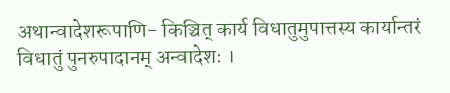अथान्वादेशरूपाणि- किञ्चित् कार्य विधातुमुपात्तस्य कार्यान्तरं विधातुं पुनरुपादानम् अन्वादेशः ।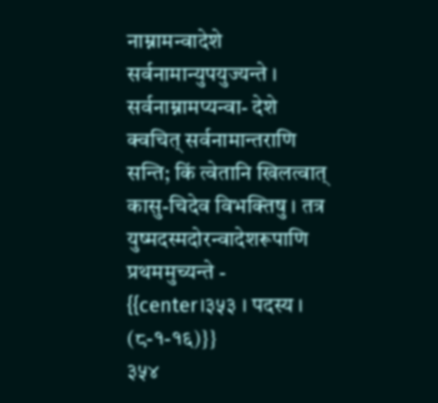नाम्नामन्वादेशे सर्वनामान्युपयुज्यन्ते । सर्वनाम्नामप्यन्वा- देशे क्वचित् सर्वनामान्तराणि सन्ति; किं त्वेतानि खिलत्वात् कासु-चिदेव विभक्तिषु । तत्र युष्मदस्मदोरन्वादेशरूपाणि प्रथममुच्यन्ते - {{center।३५३ । पदस्य । (८-१-१६)}}
३५४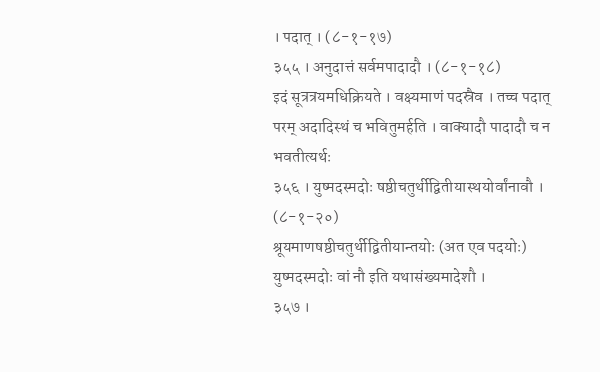। पदात् । (८-१-१७)
३५५ । अनुदात्तं सर्वमपादादौ । (८-१-१८)
इदं सूत्रत्रयमधिक्रियते । वक्ष्यमाणं पदस्रैव । तच्च पदात् परम् अदादिस्थं च भवितुमर्हति । वाक्यादौ पादादौ च न भवतीत्यर्थः
३५६ । युष्मदस्मदोः षष्ठीचतुर्थीद्वितीयास्थयोर्वांनावौ । (८-१-२०)
श्रूयमाणषष्ठीचतुर्थीद्वितीयान्तयोः (अत एव पदयोः) युष्मदस्मदोः वां नौ इति यथासंख्यमादेशौ ।
३५७ ।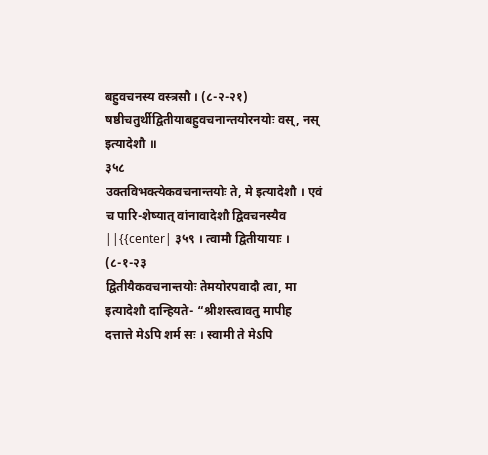बहुवचनस्य वस्त्रसौ । (८-२-२१)
षष्ठीचतुर्थीद्वितीयाबहुवचनान्तयोरनयोः वस्, नस् इत्यादेशौ ॥
३५८
उक्तविभक्त्येकवचनान्तयोः ते, मे इत्यादेशौ । एवं च पारि-शेष्यात् वांनावादेशौ द्विवचनस्यैव ||{{center| ३५९ । त्वामौ द्वितीयायाः । (८-१-२३
द्वितीयैकवचनान्तयोः तेमयोरपवादौ त्वा, मा इत्यादेशौ दान्हियते- “श्रीशस्त्वावतु मापीह दत्तात्ते मेऽपि शर्म सः । स्वामी ते मेऽपि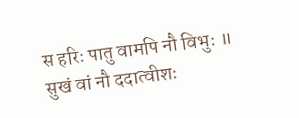स हरिः पातु वामपि नौ विभुः ॥ सुखं वां नौ ददात्वीशः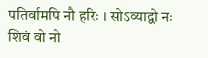पतिर्वामपि नौ हरिः । सोऽव्याद्वो नः शिवं वो नो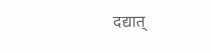दद्यात्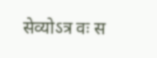सेव्योऽत्र वः स